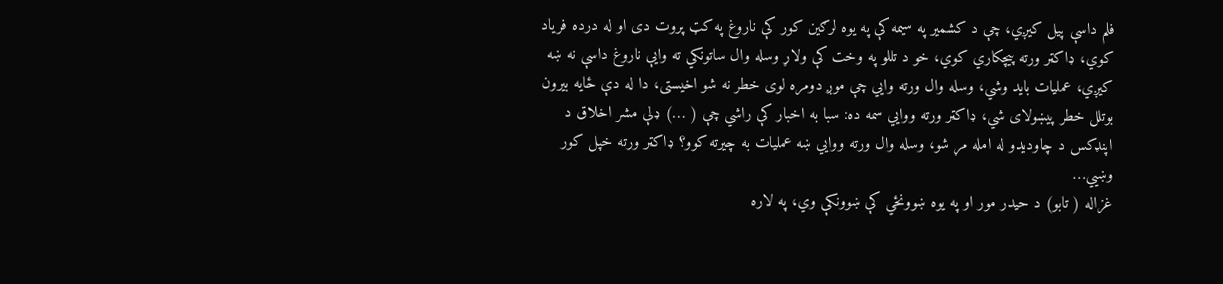فلم داسې پيل کیږي، چې د کشمیر په سیمه کې په یوه لرګین کور کې ناروغ په کټ پروت دی او له درده فریاد کوي، ډاکټر ورته پيچکاري کوي، خو د تللو په وخت کې ولاړ وسله وال ساتونکي ته وایې ناروغ داسې نه ښه کیږي، عملیات باید وشي، وسله وال ورته وایي چې موږ دومره لوی خطر نه شو اخیستی، دا له دې ځایه بیرون بوتلل خطر پيښولای شي، ډاکټر ورته ووايي سمه ده: سبا به اخبار کې راشي چې ( …) ډلې مشر اخلاق د اپنډکس د چاودیدو له امله مړ شو، وسله وال ورته ووايي ښه عملیات به چیرته کوو؟ ډاکټر ورته خپل کور وښيي…
غزاله ( تابو) د حیدر مور او په یوه ښوونځي کې ښوونکې وي، په لاره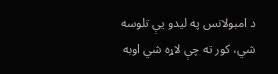د امبولانس په لیدو یې تلوسه شي، کور ته چې لاړه شي اوبه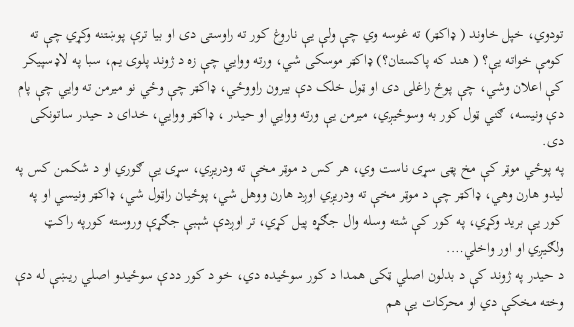تودوي، خپل خاوند ( ډاکټر) ته غوسه وي چې ولې یې ناروغ کور ته راوستی دی او بیا ترې پوښتنه وکړي چې ته کومې خواته یې؟ ( هند که پاکستان؟) ډاکټر موسکی شي، ورته ووایي چې زه د ژوند پلوی یم، سبا په لاډسپیکر کې اعلان وشي، چې پوځ راغلی دی او ټول خلک دې بیرون راووځي، ډاکټر چې وځي نو میرمن ته وايي چې پام دې ونیسه، ګني ټول کور به وسوځیږي، میرمن یې ورته ووايي او حیدر ، ډاکټر ووایي، خدای د حیدر ساتونکی دی.
په پوځي موټر کې مخ پټی سړی ناست وي، هر کس د موټر مخې ته ودریږي، سړی یې ګوري او د شکمن کس په لیدو هارن وهي، ډاکټر چې د موټر مخې ته ودریږي اوږد هارن ووهل شي، پوځیان راټول شي، ډاکټر ونیسي او په کور يې برید وکړي، په کور کې شته وسله وال جګړه پیل کړي، تر اوږدې شېبې جګړې وروسته کورپه راکټ ولګیږي او اور واخلي….
د حیدر په ژوند کې د بدلون اصلي ټکی همدا د کور سوځیده دي، خو د کور ددې سوځيدو اصلي ریښې له دې وخته مخکې دي او محرکات یې هم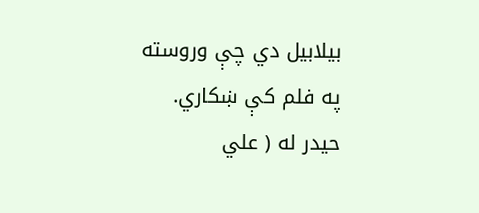بیلابیل دي چې وروسته په فلم کې ښکاري.
حیدر له ( علي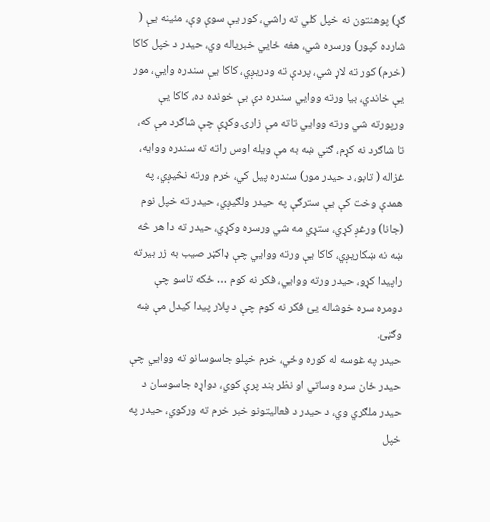ګړ) پوهنتون نه خپل کلي ته راشي، کور یې سوې وې، مئينه یې ( شارده کپور) ورسره شي، هغه ځايي خبریاله وي، حیدر د خپل کاکا (خرم) کور ته لاړ شي، پردې ته ودریږي، کاکا یې سندره وایي، مور یې خاندي، بیا ورته ووايي سندره دې بې خونده ده، کاکا یې ورپورته شي ورته ووایي تاته مې زارۍ وکړې چې شاګرد مې که، تا شاګرد نه کړم، ګني ښه به مې ویله اوس راته ته سندره ووایه، غزاله ( تابو، د حیدر مور) سندره پیل کي، خرم ورته نڅیږي، په همدې وخت کې یې سترګې په حیدر ولګیږي، حیدر ته خپل نوم (جانا) ورغږ کړي، ستړي مه شي ورسره وکړي، حیدر ته دا هر څه ښه نه ښکاریږي، کاکا یې ورته ووایي چې ډاکټر صیب به زر بیرته راپيدا کړو، حیدر ورته ووایي، فکر نه کوم … ځکه تاسو چې دومره سره خوشاله یئ فکر نه کوم چې د پلار پیدا کیدل مې ښه وګڼئ.
حیدر په غوسه له کوره وځي، خرم خپلو جاسوسانو ته ووايي چې حیدر ځان سره وساتي او نظر بند پرې کوي، دواړه جاسوسان د حیدر ملګري وي، د حیدر د فعالیتونو خبر خرم ته ورکوي، حیدر په خپل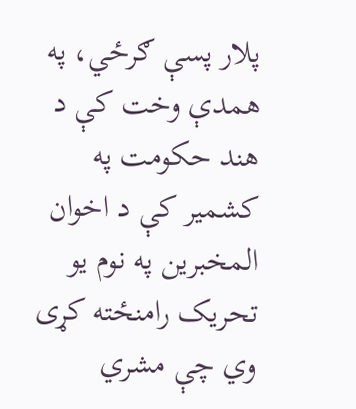پلار پسې ګرځي، په همدې وخت کې د هند حکومت په کشمیر کې د اخوان المخبرین په نوم یو تحریک رامنځته کړی وي چې مشري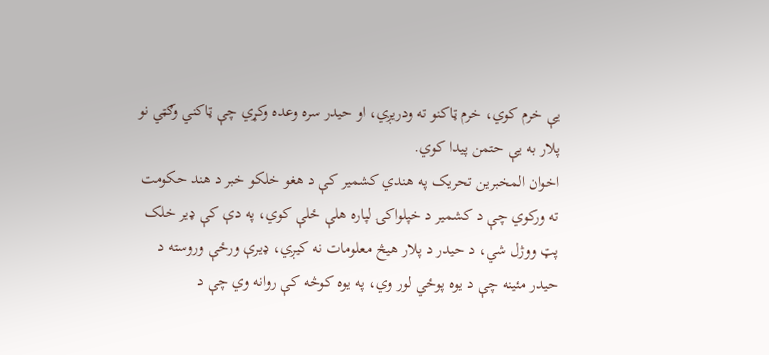یې خرم کوي، خرم ټاکنو ته ودریږي، او حیدر سره وعده وکړي چې ټاکني وګټي نو پلار به یې حتمن پيدا کوي.
اخوان المخبرین تحریک په هندي کشمیر کې د هغو خلکو خبر د هند حکومت ته ورکوي چې د کشمیر د خپلواکۍ لپاره هلې ځلې کوي، په دې کې ډير خلک پټ ووژل شي، د حیدر د پلار هیڅ معلومات نه کیږي، ډيرې ورځې وروسته د حیدر مئینه چې د یوه پوځي لور وي، په یوه کوڅه کې روانه وي چې د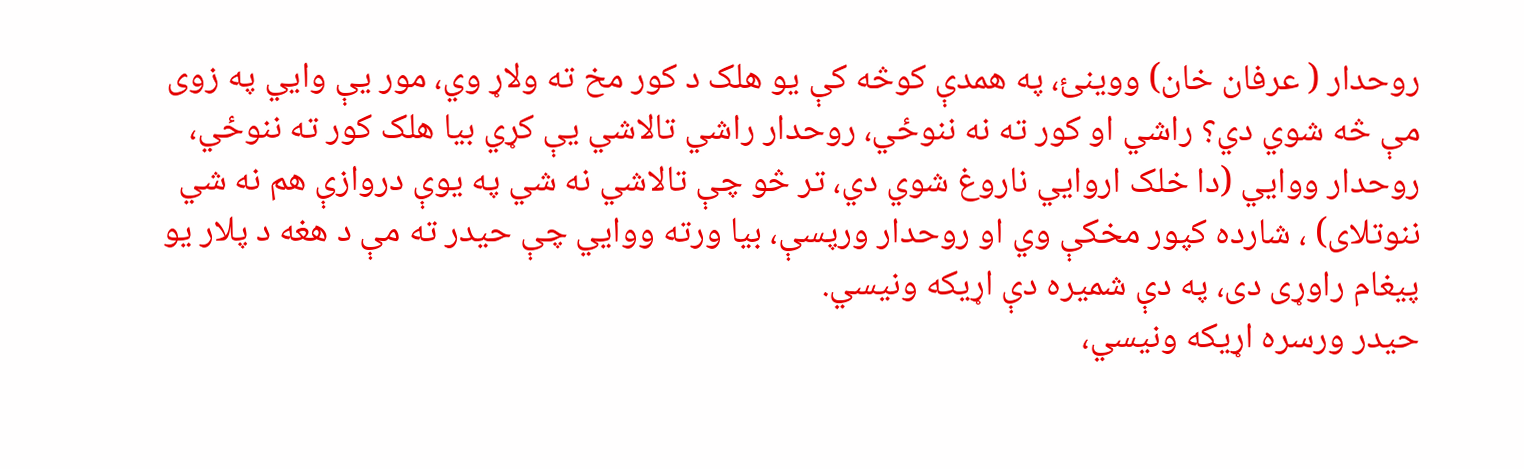روحدار ( عرفان خان) ووینئ، په همدې کوڅه کې یو هلک د کور مخ ته ولاړ وي، مور یې وایي په زوی مې څه شوي دي؟ راشي او کور ته نه ننوځي، روحدار راشي تالاشي یې کړي بیا هلک کور ته ننوځي، روحدار ووايي (دا خلک اروايي ناروغ شوي دي، تر څو چې تالاشي نه شي په یوې دروازې هم نه شي ننوتلای) ، شارده کپور مخکې وي او روحدار ورپسې، بیا ورته ووایي چې حیدر ته مې د هغه د پلار یو پيغام راوړی دی، په دې شمیره دې اړیکه ونیسي.
حیدر ورسره اړیکه ونیسي،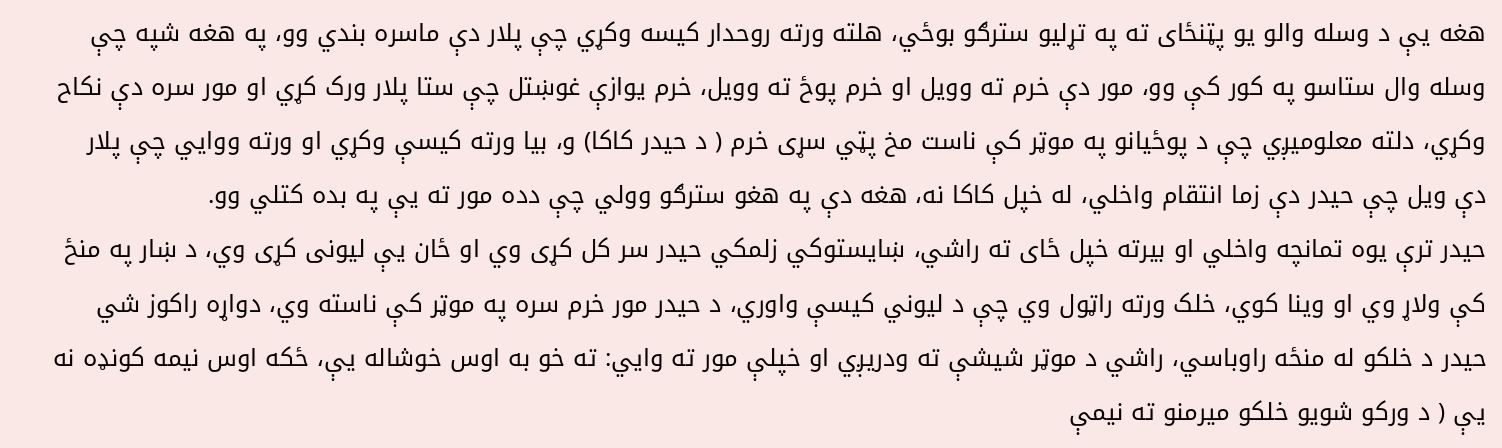هغه یې د وسله والو یو پټنځای ته په تړلیو سترګو بوځي، هلته ورته روحدار کیسه وکړي چې پلار دې ماسره بندي وو، په هغه شپه چې وسله وال ستاسو په کور کې وو، مور دې خرم ته وویل او خرم پوځ ته وویل، خرم یوازې غوښتل چې ستا پلار ورک کړي او مور سره دې نکاح وکړي، دلته معلومیږي چې د پوځيانو په موټر کې ناست مخ پټي سړی خرم ( د حیدر کاکا) و، بیا ورته کیسې وکړي او ورته ووایي چې پلار دې ویل چې حیدر دې زما انتقام واخلي، له خپل کاکا نه، هغه دې په هغو سترګو وولي چې دده مور ته یې په بده کتلي وو.
حیدر ترې یوه تمانچه واخلي او بیرته خپل ځای ته راشي، ښایستوکي زلمکي حیدر سر کل کړی وي او ځان یې لیونی کړی وي، د ښار په منځ کې ولاړ وي او وینا کوي، خلک ورته راټول وي چې د لیوني کیسې واوري، د حیدر مور خرم سره په موټر کې ناسته وي، دواړه راکوز شي حیدر د خلکو له منځه راوباسي، راشي د موټر شیشې ته ودریږي او خپلې مور ته وایي: ته خو به اوس خوشاله یې، ځکه اوس نیمه کونډه نه یې ( د ورکو شویو خلکو میرمنو ته نیمې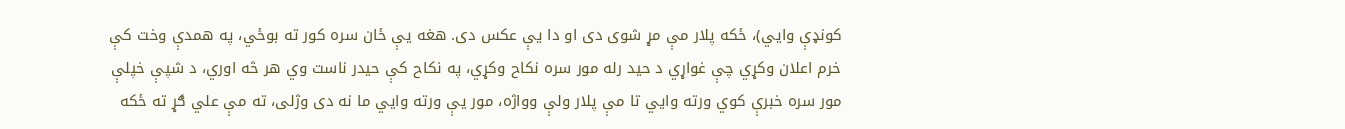کونډې وایي)، ځکه پلار مې مړ شوی دی او دا یې عکس دی. هغه یې ځان سره کور ته بوځي، په همدې وخت کې خرم اعلان وکړي چې غواړي د حید رله مور سره نکاح وکړي، په نکاح کې حیدر ناست وي هر څه اوري، د شپې خپلې مور سره خبرې کوي ورته وایي تا مې پلار ولې وواژه، مور یې ورته وایي ما نه دی وژلی، ته مې علي ګړ ته ځکه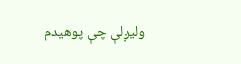ولیږلې چې پوهیدم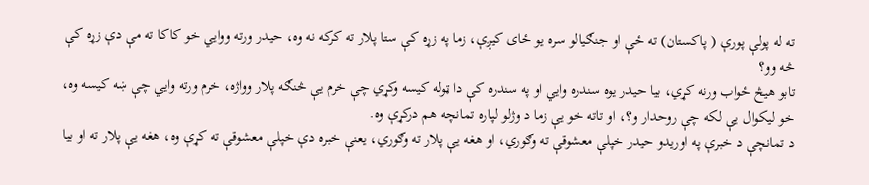ته له پولې پورې ( پاکستان) ته ځې او جنګیالو سره یو ځای کیږې، زما په زړه کې ستا پلار ته کرکه نه وه، حیدر ورته ووایي خو کاکا ته مې دې زړه کې څه وو؟
تابو هیڅ ځواب ورنه کړي، بیا حیدر یوه سندره وایي او په سندره کې دا ټوله کیسه وکړي چې خرم یې څنګه پلار وواژه، خرم ورته وايي چې ښه کیسه وه، خو لیکوال یې لکه چې روحدار و؟، او تاته خو یې زما د وژلو لپاره تمانچه هم درکړې وه.
د تمانچې د خبرې په اوریدو حیدر خپلې معشوقې ته وګوري، او هغه یې پلار ته وګوري، یعنې خبره دې خپلې معشوقې ته کړې وه، هغه یې پلار ته او بیا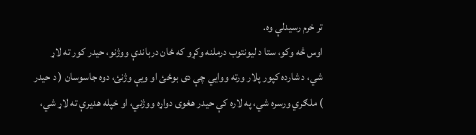تر خرم رسیدلې وه.
اوس څه وکو، ستا د لیونتوب درملنه وکړو که ځان درباندې ووژنو، حیدر کور ته لاړ شي، د شارده کپور پلار ورته ووایي چې دی بوځئ او ویې وژنئ، دوه جاسوسان ( د حیدر ) ملګري ورسره شي، په لاره کې حیدر هغوی دواړه ووژني، او خپله هدیرې ته لاړ شي،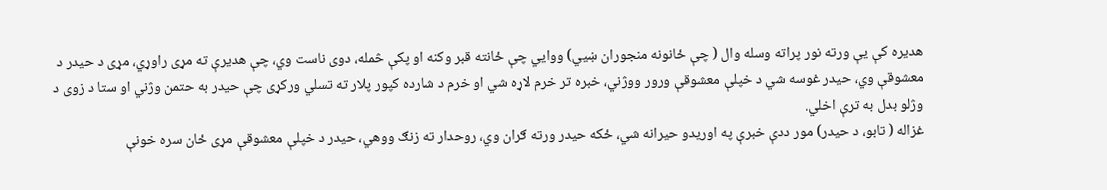هدیره کې یې ورته نور پراته وسله وال ( چې ځانونه منجوران ښيي) ووایي چې ځانته قبر وکنه او پکې څمله، دوی ناست وي، چې هدیرې ته مړی راوړي، مړی د حیدر د معشوقې وي، حیدر غوسه شي د خپلې معشوقې ورور ووژني، خبره تر خرم لاړه شي او خرم د شارده کپور پلار ته تسلي ورکړی چې حیدر به حتمن وژني او ستا د زوی د وژلو بدل به ترې اخلي.
غزاله ( تابو، د حیدر) مور ددې خبرې په اوریدو حیرانه شي، ځکه حیدر ورته ګران وي، روحدار ته زنګ ووهي، حیدر د خپلې معشوقې مړی ځان سره خونې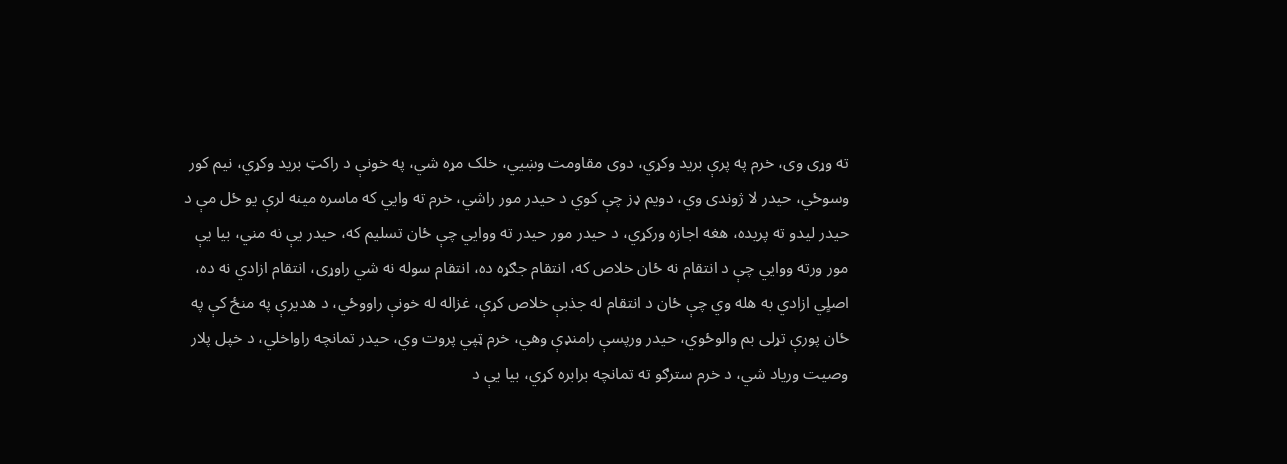ته وړی وی، خرم په پرې برید وکړي، دوی مقاومت وښيي، خلک مړه شي، په خونې د راکټ برید وکړي، نیم کور وسوځي، حیدر لا ژوندی وي، دویم ډز چې کوي د حیدر مور راشي، خرم ته وایي که ماسره مینه لرې یو ځل مې د حیدر لیدو ته پریده، هغه اجازه ورکړي، د حیدر مور حیدر ته ووايي چې ځان تسلیم که، حیدر یې نه مني، بیا یې مور ورته ووایي چې د انتقام نه ځان خلاص که، انتقام جګړه ده، انتقام سوله نه شي راوړی، انتقام ازادي نه ده، اصلٍي ازادي به هله وي چې ځان د انتقام له جذبې خلاص کړې، غزاله له خونې راووځي، د هدیرې په منځ کې په ځان پورې تړلی بم والوځوي، حیدر ورپسې رامنډې وهي، خرم ټپي پروت وي، حیدر تمانچه راواخلي، د خپل پلار وصیت وریاد شي، د خرم سترګو ته تمانچه برابره کړي، بیا یې د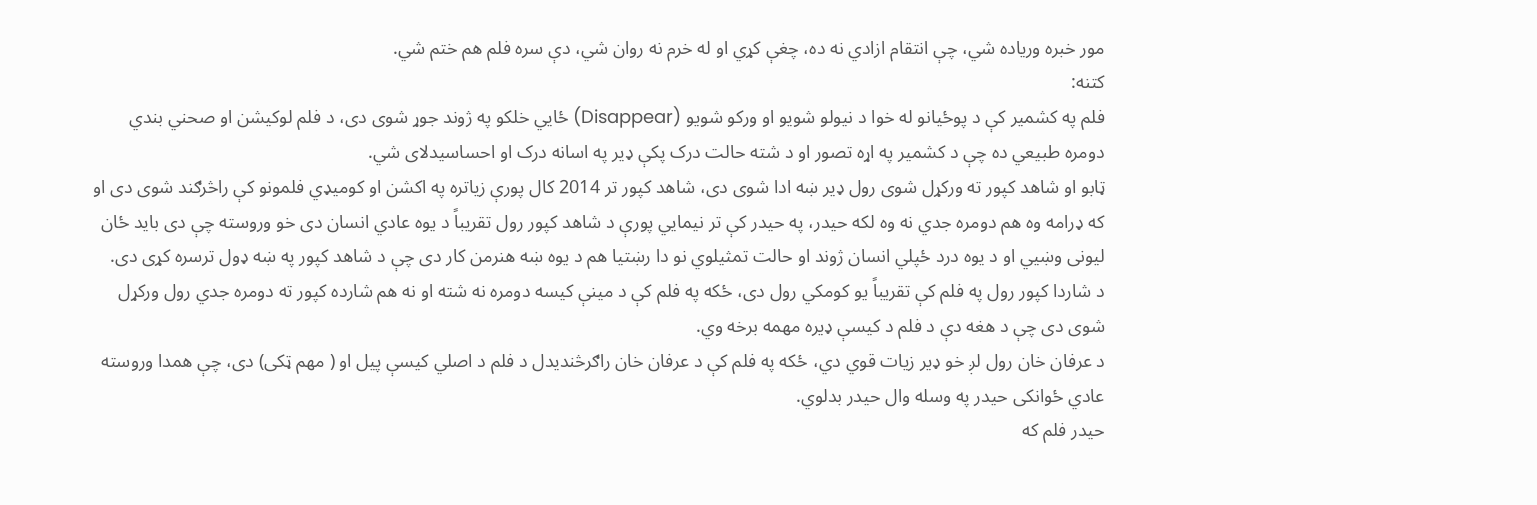مور خبره وریاده شي، چې انتقام ازادي نه ده، چغې کړي او له خرم نه روان شي، دې سره فلم هم ختم شي.
کتنه:
فلم په کشمیر کې د پوځيانو له خوا د نیولو شویو او ورکو شویو (Disappear) ځایي خلکو په ژوند جوړ شوی دی، د فلم لوکیشن او صحني بندي دومره طبیعي ده چې د کشمیر په اړه تصور او د شته حالت درک پکې ډير په اسانه درک او احساسیدلای شي.
ټابو او شاهد کپور ته ورکړل شوی رول ډير ښه ادا شوی دی، شاهد کپور تر 2014 کال پورې زیاتره په اکشن او کومیډي فلمونو کې راڅرګند شوی دی او که ډرامه وه هم دومره جدي نه وه لکه حیدر، په حیدر کې تر نیمايي پورې د شاهد کپور رول تقریباً د یوه عادي انسان دی خو وروسته چې دی باید ځان لیونی وښيي او د یوه درد ځپلي انسان ژوند او حالت تمثیلوي نو دا رښتیا هم د یوه ښه هنرمن کار دی چې د شاهد کپور په ښه ډول ترسره کړی دی.
د شاردا کپور رول په فلم کې تقریباً یو کومکي رول دی، ځکه په فلم کې د مینې کیسه دومره نه شته او نه هم شارده کپور ته دومره جدي رول ورکړل شوی دی چې د هغه دې د فلم د کیسې ډيره مهمه برخه وي.
د عرفان خان رول لږ خو ډير زیات قوي دي، ځکه په فلم کې د عرفان خان راګرڅندیدل د فلم د اصلي کیسې پیل او ( مهم ټکی) دی، چې همدا وروسته عادي ځوانکی حیدر په وسله وال حیدر بدلوي.
حیدر فلم که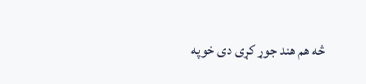څه هم هند جوړ کړی دی خوپه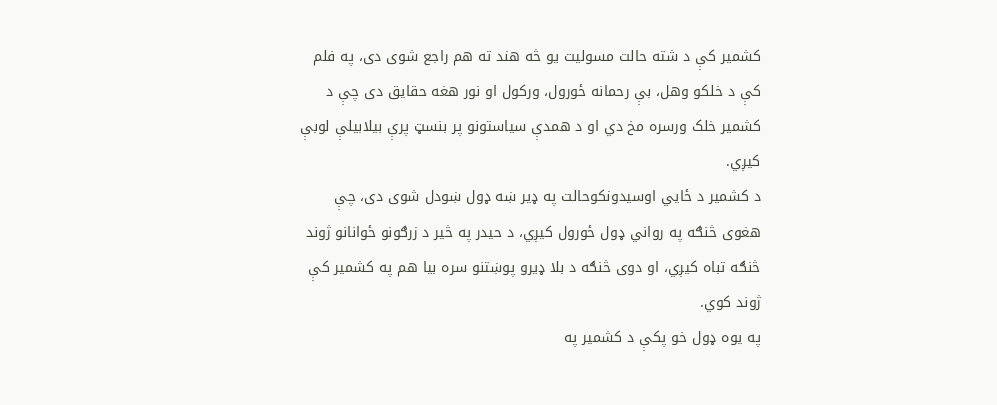کشمیر کې د شته حالت مسولیت یو څه هند ته هم راجع شوی دی، په فلم کې د خلکو وهل، بې رحمانه ځورول، ورکول او نور هغه حقایق دی چې د کشمیر خلک ورسره مخ دي او د همدې سیاستونو پر بنسټ پرې بیلابیلې لوبې کیږي.
د کشمیر د ځايي اوسیدونکوحالت په ډير ښه ډول ښودل شوی دی، چې هغوی څنګه په رواني ډول ځورول کیږي، د حیدر په څیر د زرګونو ځوانانو ژوند څنګه تباه کیږي، او دوی څنګه د بلا ډيرو پوښتنو سره بیا هم په کشمیر کې ژوند کوي.
په یوه ډول خو پکې د کشمیر په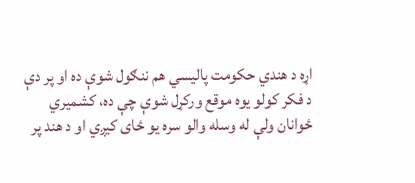اړه د هندي حکومت پالیسي هم ننګول شوې ده او پر دې د فکر کولو یوه موقع ورکړل شوې چې ده، کشمیري ځوانان ولې له وسله والو سره یو ځای کیږي او د هند پر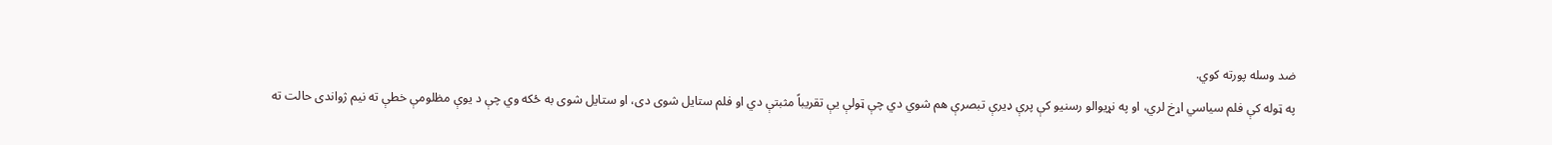ضد وسله پورته کوي.
په ټوله کې فلم سیاسي اړخ لري، او په نړیوالو رسنیو کې پرې ډيرې تبصرې هم شوي دي چې ټولې یې تقریباً مثبتې دي او فلم ستایل شوی دی، او ستایل شوی به ځکه وي چې د یوې مظلومې خطې ته نیم ژواندی حالت ته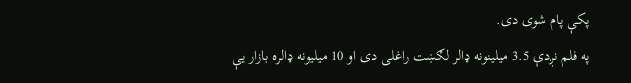پکې پام شوی دی.
په فلم نږدې 3.5 میلینونه ډالر لګښت راغلی دی او 10 میلیونه ډالره بازار یې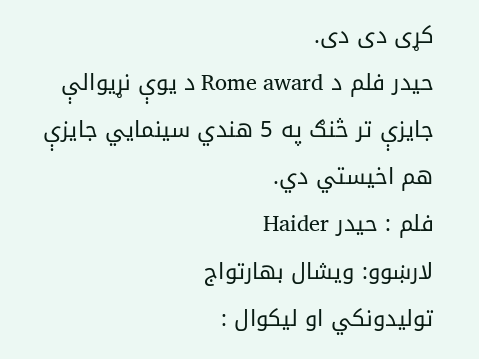کړی دی دی.
حیدر فلم د Rome award د یوې نړیوالې جایزې تر څنګ په 5 هندي سینمایي جایزې هم اخیستي دي.
فلم : حیدر Haider
لارښوو: ویشال بهارتواج
تولیدونکي او لیکوال :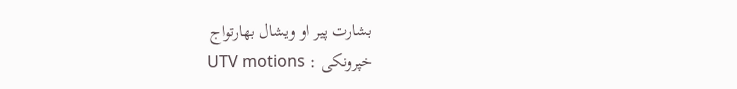بشارت پير او ویشال بهارتواج
خپرونکی : UTV motions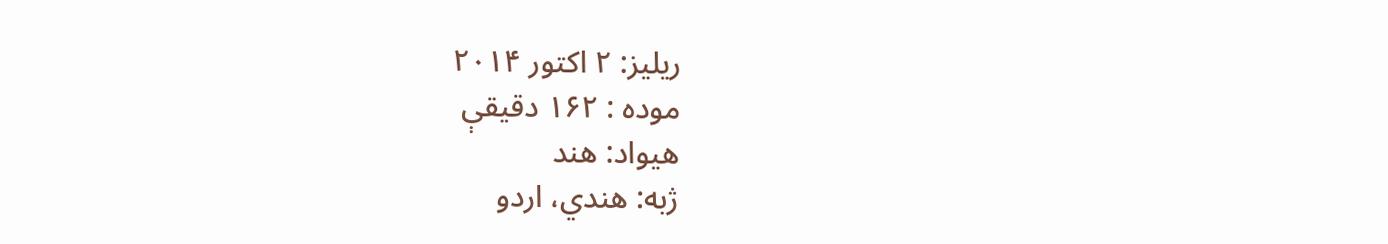ریلیز: ۲ اکتور ۲۰۱۴
موده : ۱۶۲ دقیقې
هیواد: هند
ژبه: هندي، اردو